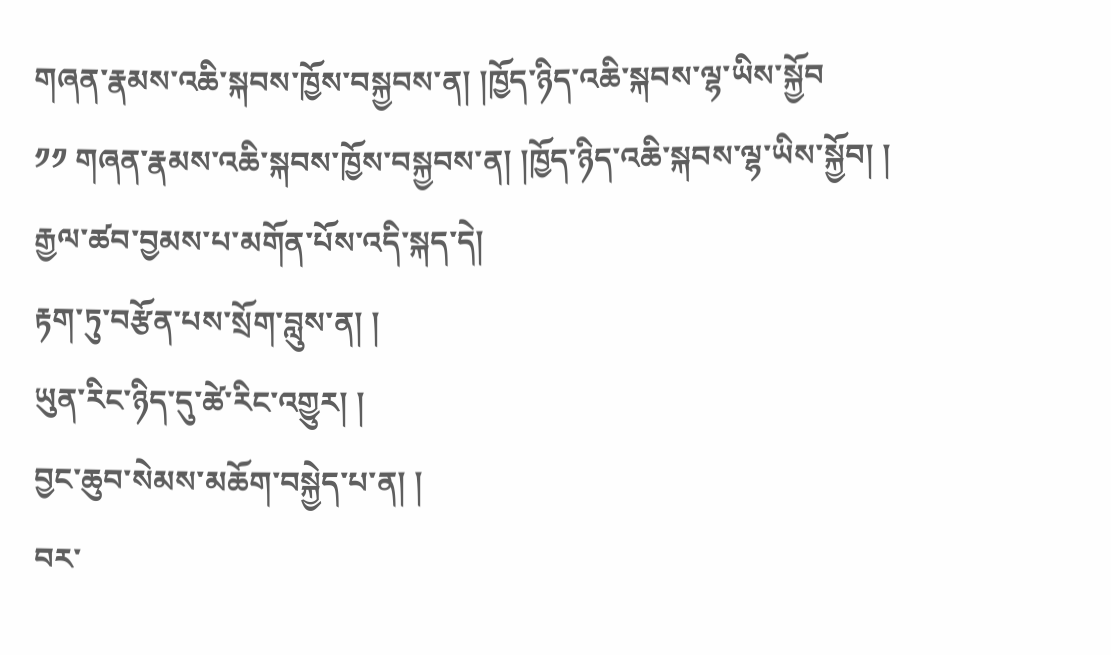གཞན་རྣམས་འཆི་སྐབས་ཁྱོས་བསྐྱབས་ན། །ཁྱོད་ཉིད་འཆི་སྐབས་ལྷ་ཡིས་སྐྱོབ
༡༡ གཞན་རྣམས་འཆི་སྐབས་ཁྱོས་བསྐྱབས་ན། །ཁྱོད་ཉིད་འཆི་སྐབས་ལྷ་ཡིས་སྐྱོབ། །
རྒྱལ་ཚབ་བྱམས་པ་མགོན་པོས་འདི་སྐད་དེ།
རྟག་ཏུ་བརྩོན་པས་སྲོག་བླུས་ན། །
ཡུན་རིང་ཉིད་དུ་ཚེ་རིང་འགྱུར། །
བྱང་ཆུབ་སེམས་མཆོག་བསྐྱེད་པ་ན། །
བར་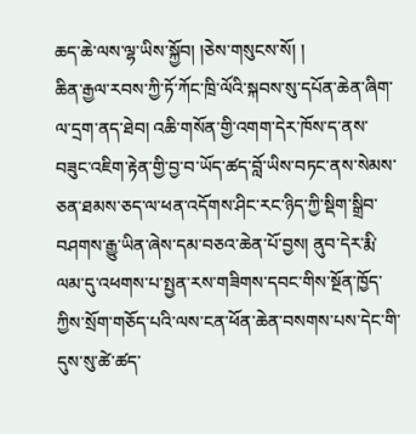ཆད་ཆེ་ལས་ལྷ་ཡིས་སྐྱོབ། །ཅེས་གསུངས་སོ། །
ཆིན་རྒྱལ་རབས་ཀྱི་ཏོ་ཀོང་ཁྲི་ལོའི་སྐབས་སུ་དཔོན་ཆེན་ཞིག་ལ་དྲག་ནད་ཐེབ། འཆི་གསོན་གྱི་འགག་དེར་ཁོས་ད་ནས་བཟུང་འཇིག་རྟེན་གྱི་བྱ་བ་ཡོད་ཚད་བློ་ཡིས་བཏང་ནས་སེམས་ཅན་ཐམས་ཅད་ལ་ཕན་འདོགས་ཤིང་རང་ཉིད་ཀྱི་སྡིག་སྒྲིབ་བཤགས་རྒྱུ་ཡིན་ཞེས་དམ་བཅའ་ཆེན་པོ་བྱས། ནུབ་དེར་རྨི་ལམ་དུ་འཕགས་པ་སྤྱན་རས་གཟིགས་དབང་གིས་སྔོན་ཁྱོད་ཀྱིས་སྲོག་གཅོད་པའི་ལས་ངན་ཕོན་ཆེན་བསགས་པས་དེང་གི་དུས་སུ་ཚེ་ཚད་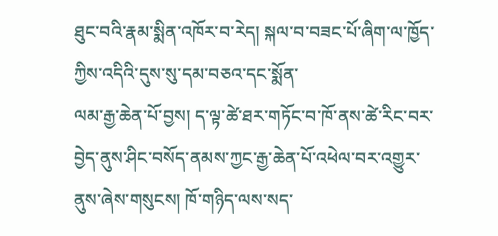ཐུང་བའི་རྣམ་སྨིན་འཁོར་བ་རེད། སྐལ་བ་བཟང་པོ་ཞིག་ལ་ཁྱོད་ཀྱིས་འདིའི་དུས་སུ་དམ་བཅའ་དང་སྨོན་
ལམ་རྒྱ་ཆེན་པོ་བྱས། ད་ལྟ་ཚེ་ཐར་གཏོང་བ་ཁོ་ནས་ཚེ་རིང་བར་བྱེད་ནུས་ཤིང་བསོད་ནམས་ཀྱང་རྒྱ་ཆེན་པོ་འཕེལ་བར་འགྱུར་ནུས་ཞེས་གསུངས། ཁོ་གཉིད་ལས་སད་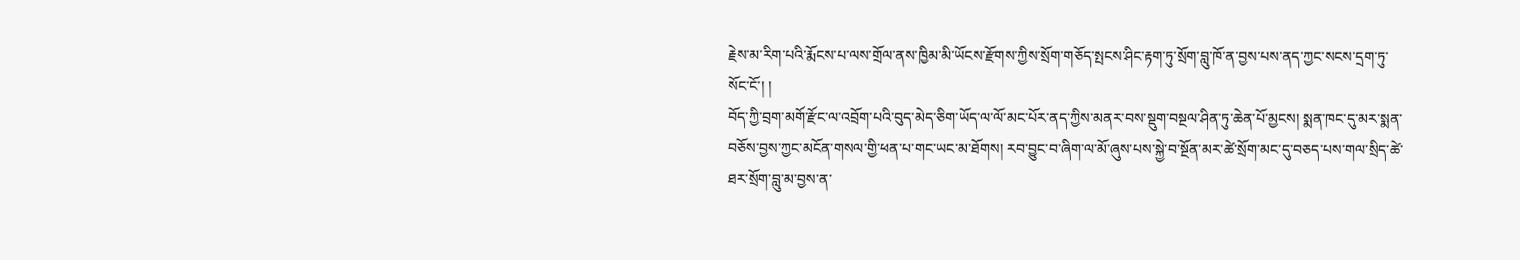རྗེས་མ་རིག་པའི་རྨོངས་པ་ལས་གྲོལ་ནས་ཁྱིམ་མི་ཡོངས་རྫོགས་ཀྱིས་སྲོག་གཅོད་སྤངས་ཤིང་རྟག་ཏུ་སྲོག་བླུ་ཁོ་ན་བྱས་པས་ནད་ཀྱང་སངས་དྲག་ཏུ་སོང་ངོ་། །
བོད་ཀྱི་བྲག་མགོ་རྫོང་ལ་འབྲོག་པའི་བུད་མེད་ཅིག་ཡོད་ལ་ལོ་མང་པོར་ནད་ཀྱིས་མནར་བས་སྡུག་བསྔལ་ཤིན་ཏུ་ཆེན་པོ་མྱངས། སྨན་ཁང་དུ་མར་སྨན་བཅོས་བྱས་ཀྱང་མངོན་གསལ་གྱི་ཕན་པ་གང་ཡང་མ་ཐོགས། རབ་བྱུང་བ་ཞིག་ལ་མོ་ཞུས་པས་སྐྱེ་བ་སྔོན་མར་ཚེ་སྲོག་མང་དུ་བཅད་པས་གལ་སྲིད་ཚེ་ཐར་སྲོག་བླུ་མ་བྱས་ན་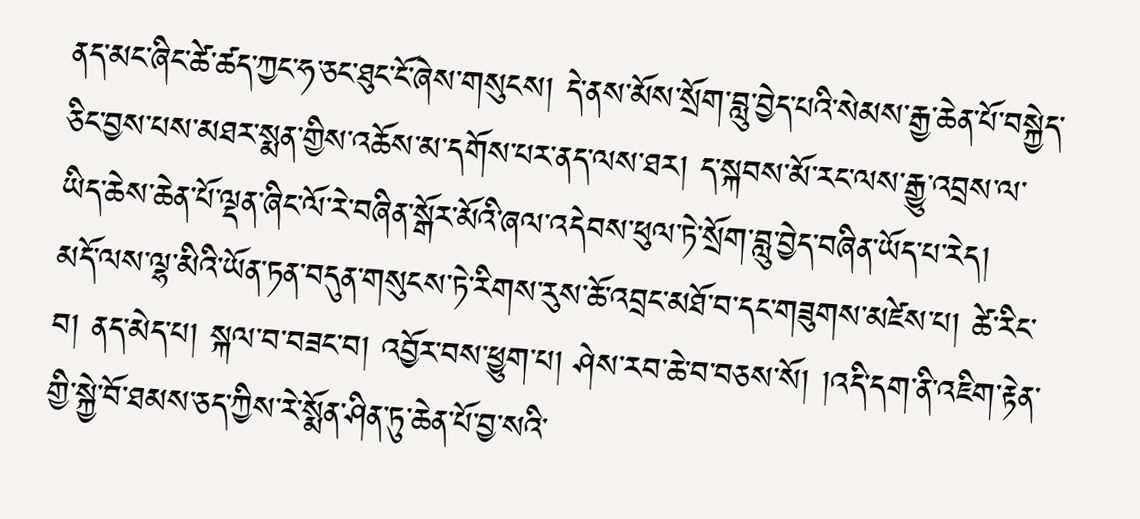ནད་མང་ཞིང་ཚེ་ཚད་ཀྱང་ཧ་ཅང་ཐུང་ངོ་ཞེས་གསུངས། དེ་ནས་མོས་སྲོག་བླུ་བྱེད་པའི་སེམས་རྒྱ་ཆེན་པོ་བསྐྱེད་ཅིང་བྱས་པས་མཐར་སྨན་གྱིས་འཆོས་མ་དགོས་པར་ནད་ལས་ཐར། ད་སྐབས་མོ་རང་ལས་རྒྱུ་འབྲས་ལ་ཡིད་ཆེས་ཆེན་པོ་ལྡན་ཞིང་ལོ་རེ་བཞིན་སྒོར་མོའི་ཞལ་འདེབས་ཕུལ་ཏེ་སྲོག་བླུ་བྱེད་བཞིན་ཡོད་པ་རེད།
མདོ་ལས་ལྷ་མིའི་ཡོན་ཏན་བདུན་གསུངས་ཏེ་རིགས་རུས་ཆོ་འབྲང་མཐོ་བ་དང་གཟུགས་མཛེས་པ། ཚེ་རིང་བ། ནད་མེད་པ། སྐལ་བ་བཟང་བ། འབྱོར་བས་ཕྱུག་པ། ཤེས་རབ་ཆེ་བ་བཅས་སོ། །འདི་དག་ནི་འཇིག་རྟེན་གྱི་སྐྱེ་བོ་ཐམས་ཅད་ཀྱིས་རེ་སྨོན་ཤིན་ཏུ་ཆེན་པོ་བྱ་སའི་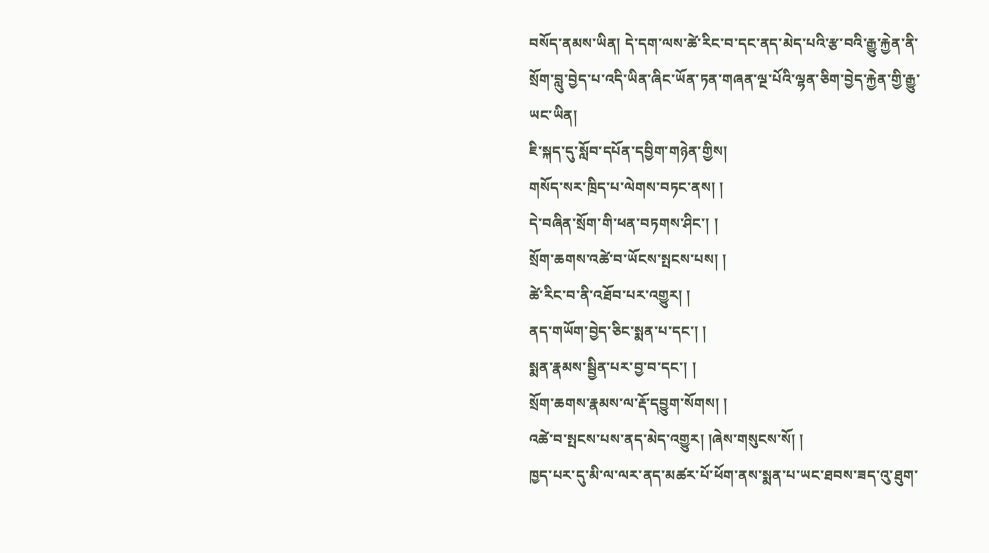བསོད་ནམས་ཡིན། དེ་དག་ལས་ཚེ་རིང་བ་དང་ནད་མེད་པའི་རྩ་བའི་རྒྱུ་རྐྱེན་ནི་སྲོག་བླུ་བྱེད་པ་འདི་ཡིན་ཞིང་ཡོན་ཏན་གཞན་ལྔ་པོའི་ལྷན་ཅིག་བྱེད་རྐྱེན་གྱི་རྒྱུ་ཡང་ཡིན།
ཇི་སྐད་དུ་སློབ་དཔོན་དབྱིག་གཉེན་གྱིས།
གསོད་སར་ཁྲིད་པ་ལེགས་བཏང་ནས། །
དེ་བཞིན་སྲོག་གི་ཕན་བཏགས་ཤིང་། །
སྲོག་ཆགས་འཚེ་བ་ཡོངས་སྤངས་པས། །
ཚེ་རིང་བ་ནི་འཐོབ་པར་འགྱུར། །
ནད་གཡོག་བྱེད་ཅིང་སྨན་པ་དང་། །
སྨན་རྣམས་སྦྱིན་པར་བྱ་བ་དང་། །
སྲོག་ཆགས་རྣམས་ལ་རྡོ་དབྱུག་སོགས། །
འཚེ་བ་སྤངས་པས་ནད་མེད་འགྱུར། །ཞེས་གསུངས་སོ། །
ཁྱད་པར་དུ་མི་ལ་ལར་ནད་མཚར་པོ་ཕོག་ནས་སྨན་པ་ཡང་ཐབས་ཟད་འུ་ཐུག་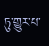ཏུ་གྱུར་པ་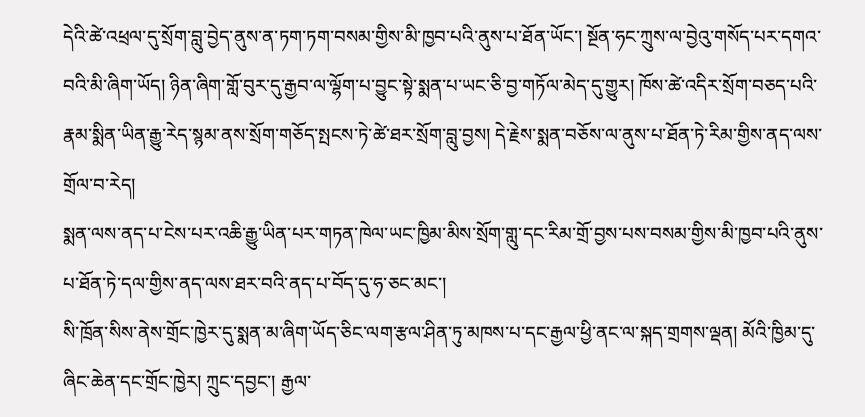དེའི་ཚེ་འཕྲལ་དུ་སྲོག་བླུ་བྱེད་ནུས་ན་ཏག་ཏག་བསམ་གྱིས་མི་ཁྱབ་པའི་ནུས་པ་ཐོན་ཡོང་། སྔོན་ཧང་ཀྲུས་ལ་བྱེའུ་གསོད་པར་དགའ་བའི་མི་ཞིག་ཡོད། ཉིན་ཞིག་གློ་བུར་དུ་རྒྱབ་ལ་ལྷོག་པ་བྱུང་སྟེ་སྨན་པ་ཡང་ཅི་བྱ་གཏོལ་མེད་དུ་གྱུར། ཁོས་ཚེ་འདིར་སྲོག་བཅད་པའི་རྣམ་སྨིན་ཡིན་རྒྱུ་རེད་སྙམ་ནས་སྲོག་གཅོད་སྤངས་ཏེ་ཚེ་ཐར་སྲོག་བླུ་བྱས། དེ་རྗེས་སྨན་བཅོས་ལ་ནུས་པ་ཐོན་ཏེ་རིམ་གྱིས་ནད་ལས་གྲོལ་བ་རེད།
སྨན་ལས་ནད་པ་ངེས་པར་འཆི་རྒྱུ་ཡིན་པར་གཏན་ཁེལ་ཡང་ཁྱིམ་མིས་སྲོག་གླུ་དང་རིམ་གྲོ་བྱས་པས་བསམ་གྱིས་མི་ཁྱབ་པའི་ནུས་པ་ཐོན་ཏེ་དལ་གྱིས་ནད་ལས་ཐར་བའི་ནད་པ་བོད་དུ་ཧ་ཅང་མང་།
སི་ཁྲོན་སིས་ནེས་གྲོང་ཁྱེར་དུ་སྨན་མ་ཞིག་ཡོད་ཅིང་ལག་རྩལ་ཤིན་ཏུ་མཁས་པ་དང་རྒྱལ་ཕྱི་ནང་ལ་སྐད་གྲགས་ལྡན། མོའི་ཁྱིམ་དུ་ཞིང་ཆེན་དང་གྲོང་ཁྱེར། ཀྲུང་དབྱང་། རྒྱལ་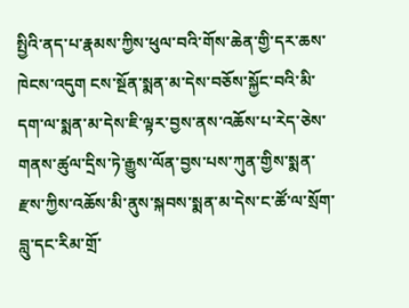སྤྱིའི་ནད་པ་རྣམས་ཀྱིས་ཕུལ་བའི་གོས་ཆེན་གྱི་དར་ཆས་ཁེངས་འདུག ངས་སྔོན་སྨན་མ་དེས་བཅོས་སྐྱོང་བའི་མི་དག་ལ་སྨན་མ་དེས་ཇི་ལྟར་བྱས་ནས་འཆོས་པ་རེད་ཅེས་གནས་ཚུལ་དྲིས་ཏེ་རྒྱུས་ལོན་བྱས་པས་ཀུན་གྱིས་སྨན་རྫས་ཀྱིས་འཆོས་མི་ནུས་སྐབས་སྨན་མ་དེས་ང་ཚོ་ལ་སྲོག་བླུ་དང་རིམ་གྲོ་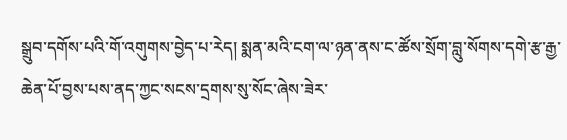སྒྲུབ་དགོས་པའི་གོ་འགུགས་བྱེད་པ་རེད། སྨན་མའི་ངག་ལ་ཉན་ནས་ང་ཚོས་སྲོག་བླུ་སོགས་དགེ་རྩ་རྒྱ་ཆེན་པོ་བྱས་པས་ནད་ཀྱང་སངས་དྲགས་སུ་སོང་ཞེས་ཟེར་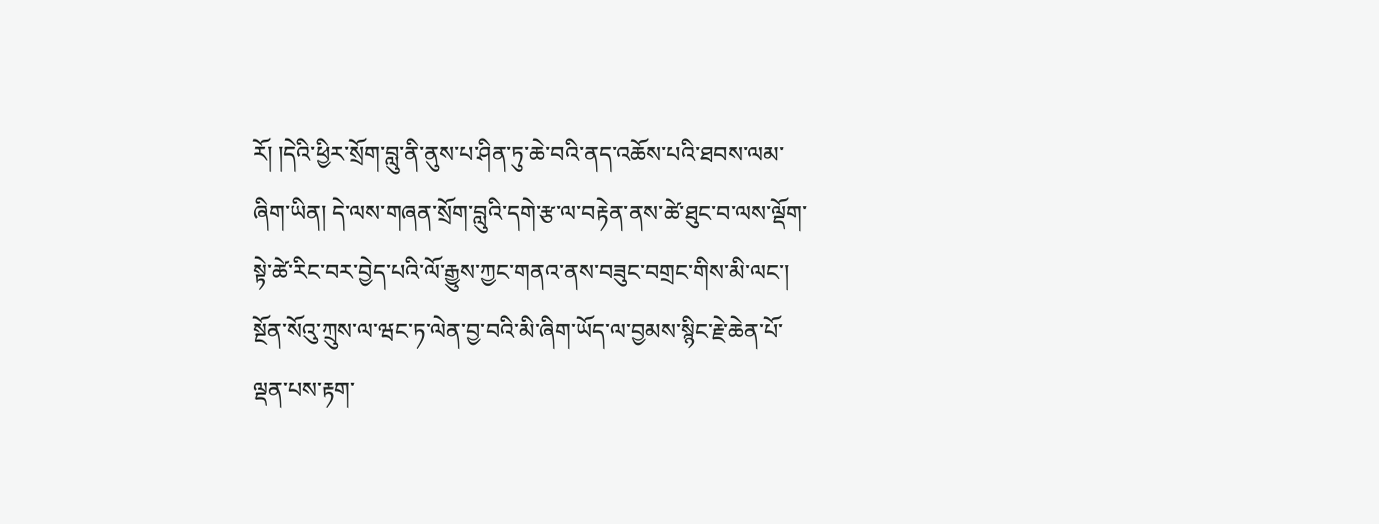རོ། །དེའི་ཕྱིར་སྲོག་བླུ་ནི་ནུས་པ་ཤིན་ཏུ་ཆེ་བའི་ནད་འཆོས་པའི་ཐབས་ལམ་ཞིག་ཡིན། དེ་ལས་གཞན་སྲོག་བླུའི་དགེ་རྩ་ལ་བརྟེན་ནས་ཚེ་ཐུང་བ་ལས་ལྡོག་སྟེ་ཚེ་རིང་བར་བྱེད་པའི་ལོ་རྒྱུས་ཀྱང་གནའ་ནས་བཟུང་བགྲང་གིས་མི་ལང་།
སྔོན་སོའུ་ཀྲུས་ལ་ཝང་ཏ་ལེན་བྱ་བའི་མི་ཞིག་ཡོད་ལ་བྱམས་སྙིང་རྗེ་ཆེན་པོ་ལྡན་པས་རྟག་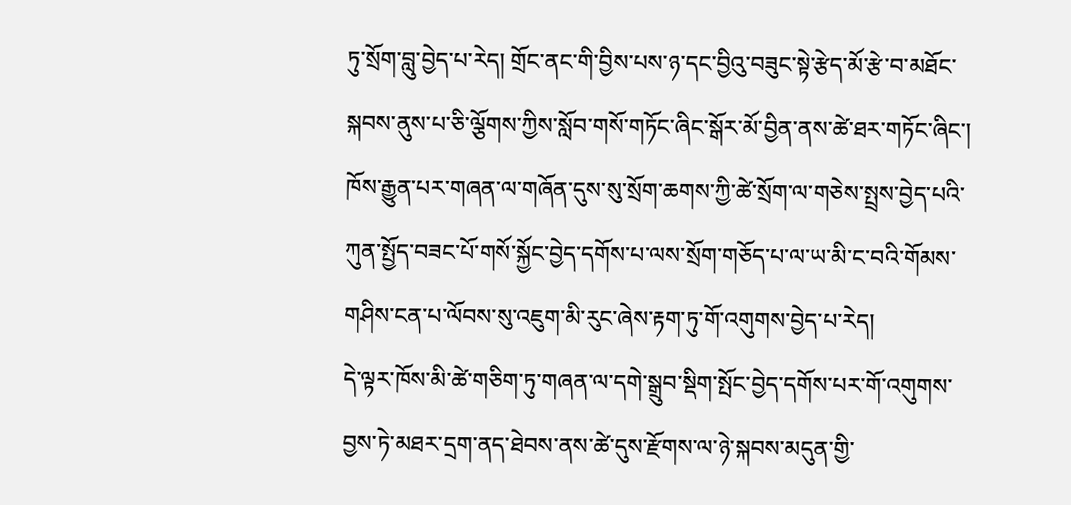ཏུ་སྲོག་བླུ་བྱེད་པ་རེད། གྲོང་ནང་གི་བྱིས་པས་ཉ་དང་བྱིའུ་བཟུང་སྟེ་རྩེད་མོ་རྩེ་བ་མཐོང་སྐབས་ནུས་པ་ཅི་ལྕོགས་ཀྱིས་སློབ་གསོ་གཏོང་ཞིང་སྒོར་མོ་བྱིན་ནས་ཚེ་ཐར་གཏོང་ཞིང་། ཁོས་རྒྱུན་པར་གཞན་ལ་གཞོན་དུས་སུ་སྲོག་ཆགས་ཀྱི་ཚེ་སྲོག་ལ་གཅེས་སྤྲས་བྱེད་པའི་ཀུན་སྤྱོད་བཟང་པོ་གསོ་སྐྱོང་བྱེད་དགོས་པ་ལས་སྲོག་གཅོད་པ་ལ་ཡ་མི་ང་བའི་གོམས་གཤིས་ངན་པ་ལོབས་སུ་འཇུག་མི་རུང་ཞེས་རྟག་ཏུ་གོ་འགུགས་བྱེད་པ་རེད།
དེ་ལྟར་ཁོས་མི་ཚེ་གཅིག་ཏུ་གཞན་ལ་དགེ་སྒྲུབ་སྡིག་སྤོང་བྱེད་དགོས་པར་གོ་འགུགས་བྱས་ཏེ་མཐར་དྲག་ནད་ཐེབས་ནས་ཚེ་དུས་རྫོགས་ལ་ཉེ་སྐབས་མདུན་གྱི་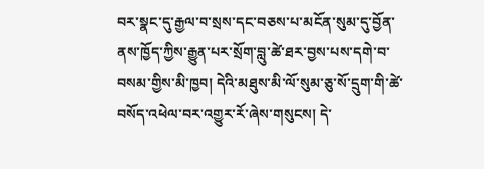བར་སྣང་དུ་རྒྱལ་བ་སྲས་དང་བཅས་པ་མངོན་སུམ་དུ་བྱོན་ནས་ཁྱོད་ཀྱིས་རྒྱུན་པར་སྲོག་བླུ་ཚེ་ཐར་བྱས་པས་དགེ་བ་བསམ་གྱིས་མི་ཁྱབ། དེའི་མཐུས་མི་ལོ་སུམ་ཅུ་སོ་དྲུག་གི་ཚེ་བསོད་འཕེལ་བར་འགྱུར་རོ་ཞེས་གསུངས། དེ་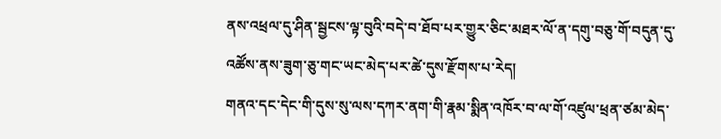ནས་འཕྲལ་དུ་ཤིན་སྦྱངས་ལྟ་བུའི་བདེ་བ་ཐོབ་པར་གྱུར་ཅིང་མཐར་ལོ་ན་དགུ་བཅུ་གོ་བདུན་དུ་འཚོས་ནས་ཟུག་ཅུ་གང་ཡང་མེད་པར་ཚེ་དུས་རྫོགས་པ་རེད།
གནའ་དང་དེང་གི་དུས་སུ་ལས་དཀར་ནག་གི་རྣམ་སྨིན་འཁོར་བ་ལ་གོ་འཛུལ་ཕྲན་ཙམ་མེད་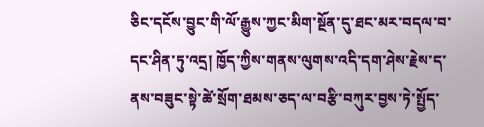ཅིང་དངོས་བྱུང་གི་ལོ་རྒྱུས་ཀྱང་མིག་སྔོན་དུ་ཐང་མར་བདལ་བ་དང་ཤིན་ཏུ་འདྲ། ཁྱོད་ཀྱིས་གནས་ལུགས་འདི་དག་ཤེས་རྗེས་ད་ནས་བཟུང་སྟེ་ཚེ་སྲོག་ཐམས་ཅད་ལ་བརྩི་བཀུར་བྱས་ཏེ་སྤྱོད་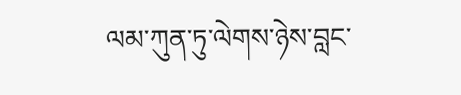ལམ་ཀུན་ཏུ་ལེགས་ཉེས་བླང་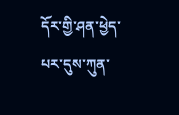དོར་གྱི་ཤན་ཕྱེད་པར་དུས་ཀུན་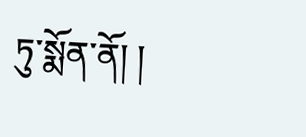ཏུ་སྨོན་ནོ། །